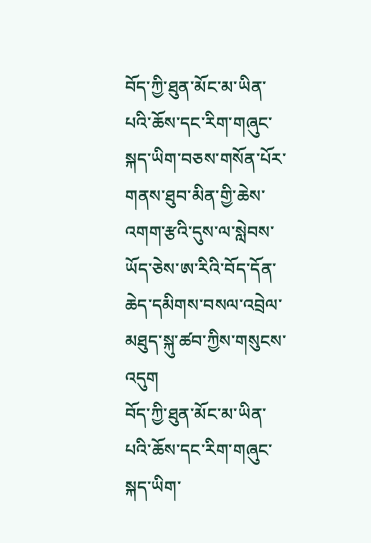བོད་ཀྱི་ཐུན་མོང་མ་ཡིན་པའི་ཆོས་དང་རིག་གཞུང་སྐད་ཡིག་བཅས་གསོན་པོར་གནས་ཐུབ་མིན་གྱི་ཆེས་འགག་རྩའི་དུས་ལ་སླེབས་ཡོད་ཅེས་ཨ་རིའི་བོད་དོན་ཆེད་དམིགས་བསལ་འབྲེལ་མཐུད་སྐུ་ཚབ་ཀྱིས་གསུངས་འདུག
བོད་ཀྱི་ཐུན་མོང་མ་ཡིན་པའི་ཆོས་དང་རིག་གཞུང་སྐད་ཡིག་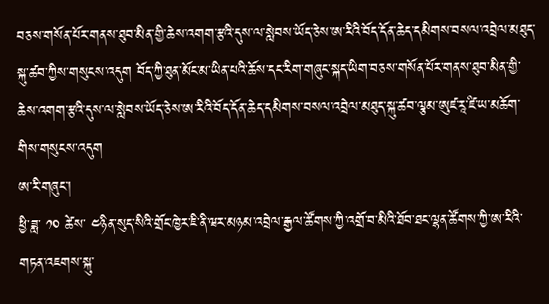བཅས་གསོན་པོར་གནས་ཐུབ་མིན་གྱི་ཆེས་འགག་རྩའི་དུས་ལ་སླེབས་ཡོད་ཅེས་ཨ་རིའི་བོད་དོན་ཆེད་དམིགས་བསལ་འབྲེལ་མཐུད་སྐུ་ཚབ་ཀྱིས་གསུངས་འདུག བོད་ཀྱི་ཐུན་མོང་མ་ཡིན་པའི་ཆོས་དང་རིག་གཞུང་སྐད་ཡིག་བཅས་གསོན་པོར་གནས་ཐུབ་མིན་གྱི་ཆེས་འགག་རྩའི་དུས་ལ་སླེབས་ཡོད་ཅེས་ཨ་རིའི་བོད་དོན་ཆེད་དམིགས་བསལ་འབྲེལ་མཐུད་སྐུ་ཚབ་ལྕམ་ཨུཛ་རཱ་ཛི་ཡ་མཆོག་གིས་གསུངས་འདུག
ཨ་རི་གཞུང་།
ཕྱི་ཟླ་ ༡༠ ཚེས་ ༤ཉིན་སུད་སིའི་གྲོང་ཁྱེར་ཇི་ནི་ཝར་མཉམ་འབྲེལ་རྒྱལ་ཚོགས་ཀྱི་འགྲོ་བ་མིའི་ཐོབ་ཐང་ལྷན་ཚོགས་ཀྱི་ཨ་རིའི་གཏན་འཇགས་སྐུ་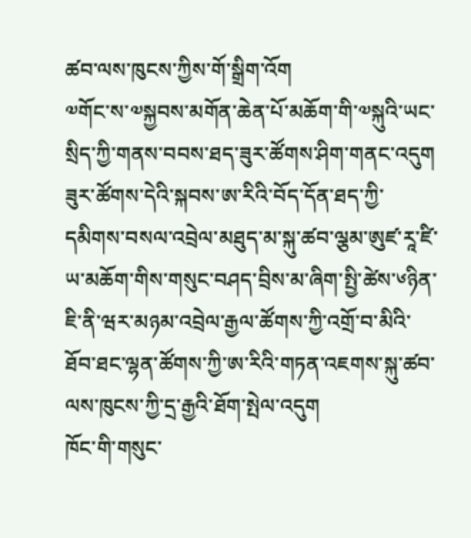ཚབ་ལས་ཁུངས་ཀྱིས་གོ་སྒྲིག་འོག
༧གོང་ས་༧སྐྱབས་མགོན་ཆེན་པོ་མཆོག་གི་༧སྐུའི་ཡང་སྲིད་ཀྱི་གནས་བབས་ཐད་ཟུར་ཚོགས་ཤིག་གནང་འདུག ཟུར་ཚོགས་དེའི་སྐབས་ཨ་རིའི་བོད་དོན་ཐད་ཀྱི་དམིགས་བསལ་འབྲེལ་མཐུད་མ་སྐུ་ཚབ་ལྕམ་ཨུཛ་རཱ་ཛི་ཡ་མཆོག་གིས་གསུང་བཤད་བྲིས་མ་ཞིག་སྤྱི་ཚེས་༦ཉིན་ཇི་ནི་ཝར་མཉམ་འབྲེལ་རྒྱལ་ཚོགས་ཀྱི་འགྲོ་བ་མིའི་ཐོབ་ཐང་ལྷན་ཚོགས་ཀྱི་ཨ་རིའི་གཏན་འཇགས་སྐུ་ཚབ་ལས་ཁུངས་ཀྱི་དྲ་རྒྱའི་ཐོག་སྤེལ་འདུག
ཁོང་གི་གསུང་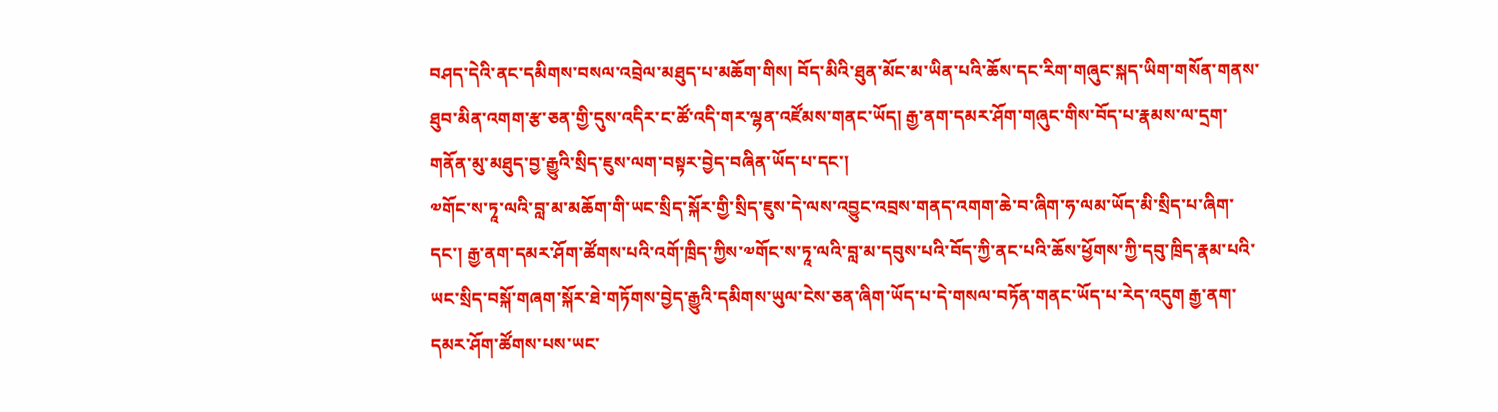བཤད་དེའི་ནང་དམིགས་བསལ་འབྲེལ་མཐུད་པ་མཆོག་གིས། བོད་མིའི་ཐུན་མོང་མ་ཡིན་པའི་ཆོས་དང་རིག་གཞུང་སྐད་ཡིག་གསོན་གནས་ཐུབ་མིན་འགག་རྩ་ཅན་གྱི་དུས་འདིར་ང་ཚོ་འདི་གར་ལྷན་འཛོམས་གནང་ཡོད། རྒྱ་ནག་དམར་ཤོག་གཞུང་གིས་བོད་པ་རྣམས་ལ་དྲག་གནོན་མུ་མཐུད་བྱ་རྒྱུའི་སྲིད་ཇུས་ལག་བསྟར་བྱེད་བཞིན་ཡོད་པ་དང་།
༧གོང་ས་ཏཱ་ལའི་བླ་མ་མཆོག་གི་ཡང་སྲིད་སྐོར་གྱི་སྲིད་ཇུས་དེ་ལས་འབྱུང་འབྲས་གནད་འགག་ཆེ་བ་ཞིག་ཧ་ལམ་ཡོད་མི་སྲིད་པ་ཞིག་དང་། རྒྱ་ནག་དམར་ཤོག་ཚོགས་པའི་འགོ་ཁྲིད་ཀྱིས་༧གོང་ས་ཏཱ་ལའི་བླ་མ་དབུས་པའི་བོད་ཀྱི་ནང་པའི་ཆོས་ཕྱོགས་ཀྱི་དབུ་ཁྲིད་རྣམ་པའི་ཡང་སྲིད་བསྐོ་གཞག་སྐོར་ཐེ་གཏོགས་བྱེད་རྒྱུའི་དམིགས་ཡུལ་ངེས་ཅན་ཞིག་ཡོད་པ་དེ་གསལ་བཏོན་གནང་ཡོད་པ་རེད་འདུག རྒྱ་ནག་དམར་ཤོག་ཚོགས་པས་ཡང་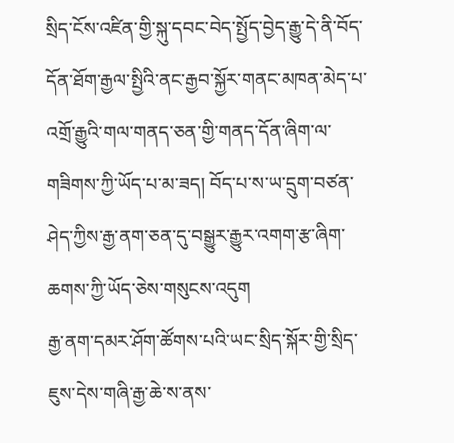སྲིད་ངོས་འཛིན་གྱི་སྐུ་དབང་བེད་སྤྱོད་བྱེད་རྒྱུ་དེ་ནི་བོད་དོན་ཐོག་རྒྱལ་སྤྱིའི་ནང་རྒྱབ་སྐྱོར་གནང་མཁན་མེད་པ་འགྲོ་རྒྱུའི་གལ་གནད་ཅན་གྱི་གནད་དོན་ཞིག་ལ་གཟིགས་ཀྱི་ཡོད་པ་མ་ཟད། བོད་པ་ས་ཡ་དྲུག་བཙན་ཤེད་ཀྱིས་རྒྱ་ནག་ཅན་དུ་བསྒྱུར་རྒྱུར་འགག་རྩ་ཞིག་ཆགས་ཀྱི་ཡོད་ཅེས་གསུངས་འདུག
རྒྱ་ནག་དམར་ཤོག་ཚོགས་པའི་ཡང་སྲིད་སྐོར་གྱི་སྲིད་ཇུས་དེས་གཞི་རྒྱ་ཆེ་ས་ནས་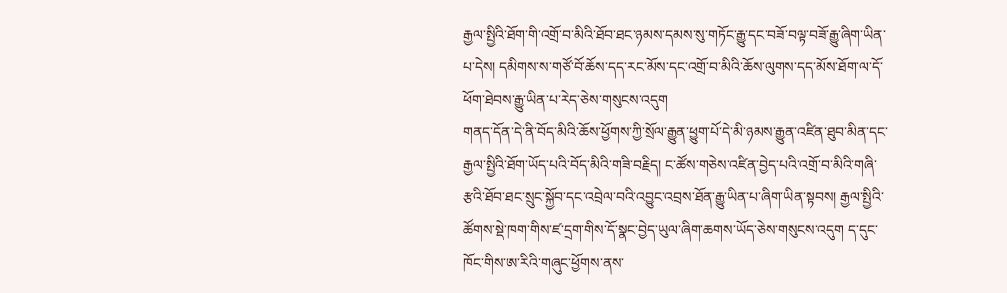རྒྱལ་སྤྱིའི་ཐོག་གི་འགྲོ་བ་མིའི་ཐོབ་ཐང་ཉམས་དམས་སུ་གཏོང་རྒྱུ་དང་བཟོ་བལྟ་བཟོ་རྒྱུ་ཞིག་ཡིན་པ་དེས། དམིགས་ས་གཙོ་བོ་ཆོས་དད་རང་མོས་དང་འགྲོ་བ་མིའི་ཆོས་ལུགས་དད་མོས་ཐོག་ལ་དོ་ཕོག་ཐེབས་རྒྱུ་ཡིན་པ་རེད་ཅེས་གསུངས་འདུག
གནད་དོན་དེ་ནི་བོད་མིའི་ཆོས་ཕྱོགས་ཀྱི་སྲོལ་རྒྱུན་ཕྱུག་པོ་དེ་མི་ཉམས་རྒྱུན་འཛིན་ཐུབ་མིན་དང་རྒྱལ་སྤྱིའི་ཐོག་ཡོད་པའི་བོད་མིའི་གཟི་བརྗིད། ང་ཚོས་གཅེས་འཛིན་བྱེད་པའི་འགྲོ་བ་མིའི་གཞི་རྩའི་ཐོབ་ཐང་སྲུང་སྐྱོབ་དང་འབྲེལ་བའི་འབྱུང་འབྲས་ཐོན་རྒྱུ་ཡིན་པ་ཞིག་ཡིན་སྟབས། རྒྱལ་སྤྱིའི་ཚོགས་སྡེ་ཁག་གིས་ཛ་དྲག་གིས་དོ་སྣང་བྱེད་ཡུལ་ཞིག་ཆགས་ཡོད་ཅེས་གསུངས་འདུག ད་དུང་ཁོང་གིས་ཨ་རིའི་གཞུང་ཕྱོགས་ནས་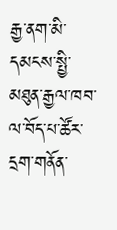རྒྱ་ནག་མི་དམངས་སྤྱི་མཐུན་རྒྱལ་ཁབ་ལ་བོད་པ་ཚོར་དྲག་གནོན་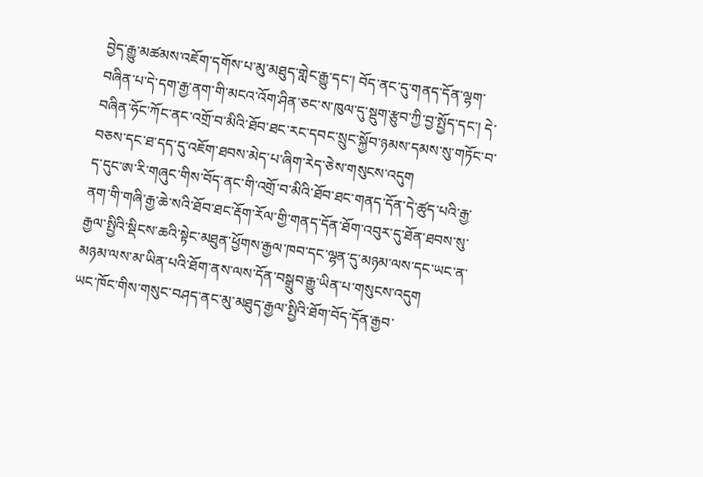བྱེད་རྒྱུ་མཚམས་འཇོག་དགོས་པ་མུ་མཐུད་གླེང་རྒྱུ་དང་། བོད་ནང་དུ་གནད་དོན་ལྷག་བཞིན་པ་དེ་དག་རྒྱ་ནག་གི་མངའ་འོག་ཤིན་ཅང་ས་ཁུལ་དུ་སྡུག་རྩུབ་ཀྱི་བྱ་སྤྱོད་དང་། དེ་བཞིན་ཧོང་ཀོང་ནང་འགྲོ་བ་མིའི་ཐོབ་ཐང་རང་དབང་སྲུང་སྐྱོབ་ཉམས་དམས་སུ་གཏོང་བ་བཅས་དང་ཐ་དད་དུ་འཇོག་ཐབས་མེད་པ་ཞིག་རེད་ཅེས་གསུངས་འདུག
ད་དུང་ཨ་རི་གཞུང་གིས་བོད་ནང་གི་འགྲོ་བ་མིའི་ཐོབ་ཐང་གནད་དོན་དེ་ཚུད་པའི་རྒྱ་ནག་གི་གཞི་རྒྱ་ཆེ་སའི་ཐོབ་ཐང་རྡོག་རོལ་གྱི་གནད་དོན་ཐོག་འབུར་དུ་ཐོན་ཐབས་སུ་རྒྱལ་སྤྱིའི་སྡིངས་ཆའི་སྟེང་མཐུན་ཕྱོགས་རྒྱལ་ཁབ་དང་ལྷན་དུ་མཉམ་ལས་དང་ཡང་ན་མཉམ་ལས་མ་ཡིན་པའི་ཐོག་ནས་ལས་དོན་བསྒྲུབ་རྒྱུ་ཡིན་པ་གསུངས་འདུག
ཡང་ཁོང་གིས་གསུང་བཤད་ནང་མུ་མཐུད་རྒྱལ་སྤྱིའི་ཐོག་བོད་དོན་རྒྱབ་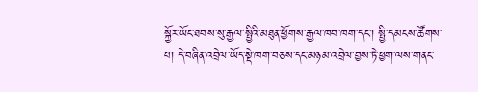སྐྱོར་ཡོང་ཐབས་སུ་རྒྱལ་སྤྱིའི་མཐུན་ཕྱོགས་རྒྱལ་ཁབ་ཁག་དང་། སྤྱི་དམངས་ཚོགས་པ། དེ་བཞིན་འབྲེལ་ཡོད་སྡེ་ཁག་བཅས་དང་མཉམ་འབྲེལ་བྱས་ཏེ་ཕྱག་ལས་གནང་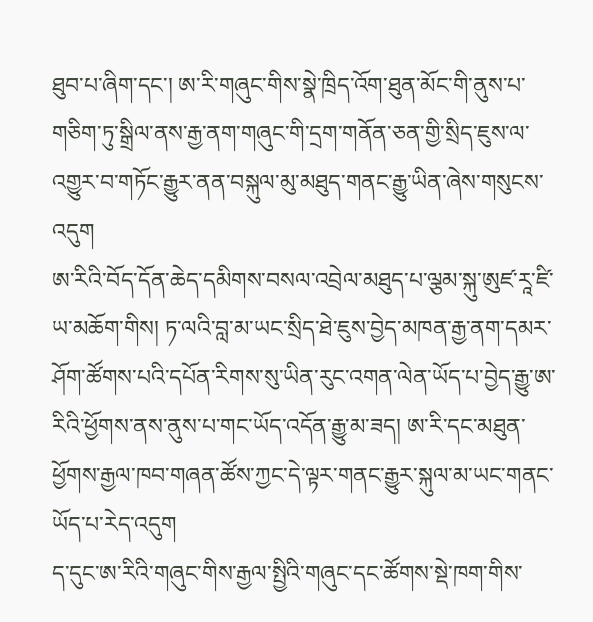ཐུབ་པ་ཞིག་དང་། ཨ་རི་གཞུང་གིས་སྣེ་ཁྲིད་འོག་ཐུན་མོང་གི་ནུས་པ་གཅིག་ཏུ་སྒྲིལ་ནས་རྒྱ་ནག་གཞུང་གི་དྲག་གནོན་ཅན་གྱི་སྲིད་ཇུས་ལ་འགྱུར་བ་གཏོང་རྒྱུར་ནན་བསྐུལ་མུ་མཐུད་གནང་རྒྱུ་ཡིན་ཞེས་གསུངས་འདུག
ཨ་རིའི་བོད་དོན་ཆེད་དམིགས་བསལ་འབྲེལ་མཐུད་པ་ལྕམ་སྐུ་ཨུཛ་རཱ་ཛི་ཡ་མཆོག་གིས། ཏ་ལའི་བླ་མ་ཡང་སྲིད་ཐེ་ཇུས་བྱེད་མཁན་རྒྱ་ནག་དམར་ཤོག་ཚོགས་པའི་དཔོན་རིགས་སུ་ཡིན་རུང་འགན་ལེན་ཡོད་པ་བྱེད་རྒྱུ་ཨ་རིའི་ཕྱོགས་ནས་ནུས་པ་གང་ཡོད་འདོན་རྒྱུ་མ་ཟད། ཨ་རི་དང་མཐུན་ཕྱོགས་རྒྱལ་ཁབ་གཞན་ཚོས་ཀྱང་དེ་ལྟར་གནང་རྒྱུར་སྐུལ་མ་ཡང་གནང་ཡོད་པ་རེད་འདུག
ད་དུང་ཨ་རིའི་གཞུང་གིས་རྒྱལ་སྤྱིའི་གཞུང་དང་ཚོགས་སྡེ་ཁག་གིས་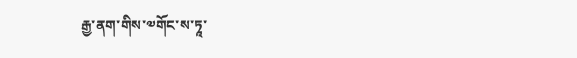རྒྱ་ནག་གིས་༧གོང་ས་ཏཱ་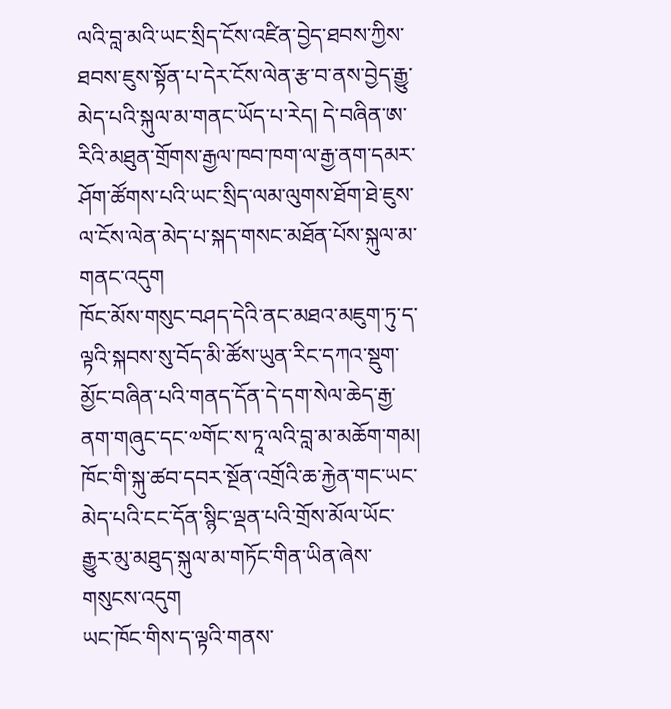ལའི་བླ་མའི་ཡང་སྲིད་ངོས་འཛིན་བྱེད་ཐབས་ཀྱིས་ཐབས་ཇུས་སྟོན་པ་དེར་ངོས་ལེན་རྩ་བ་ནས་བྱེད་རྒྱུ་མེད་པའི་སྐུལ་མ་གནང་ཡོད་པ་རེད། དེ་བཞིན་ཨ་རིའི་མཐུན་གྲོགས་རྒྱལ་ཁབ་ཁག་ལ་རྒྱ་ནག་དམར་ཤོག་ཚོགས་པའི་ཡང་སྲིད་ལམ་ལུགས་ཐོག་ཐེ་ཇུས་ལ་ངོས་ལེན་མེད་པ་སྐད་གསང་མཐོན་པོས་སྐུལ་མ་གནང་འདུག
ཁོང་མོས་གསུང་བཤད་དེའི་ནང་མཐའ་མཇུག་ཏུ་ད་ལྟའི་སྐབས་སུ་བོད་མི་ཚོས་ཡུན་རིང་དཀའ་སྡུག་མྱོང་བཞིན་པའི་གནད་དོན་དེ་དག་སེལ་ཆེད་རྒྱ་ནག་གཞུང་དང་༧གོང་ས་ཏཱ་ལའི་བླ་མ་མཆོག་གམ། ཁོང་གི་སྐུ་ཚབ་དབར་སྔོན་འགྲོའི་ཆ་རྐྱེན་གང་ཡང་མེད་པའི་ངང་དོན་སྙིང་ལྡན་པའི་གྲོས་མོལ་ཡོང་རྒྱུར་མུ་མཐུད་སྐུལ་མ་གཏོང་གིན་ཡིན་ཞེས་གསུངས་འདུག
ཡང་ཁོང་གིས་ད་ལྟའི་གནས་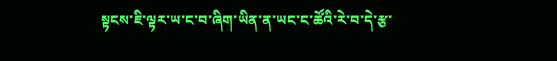སྟངས་ཇི་ལྟར་ཡ་ང་བ་ཞིག་ཡིན་ན་ཡང་ང་ཚོའི་རེ་བ་དེ་རྩ་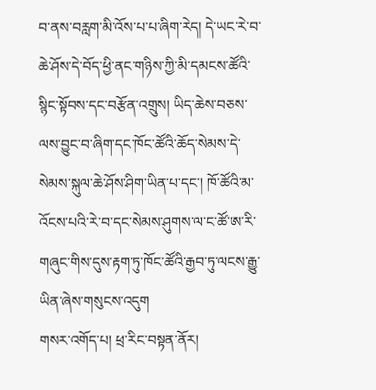བ་ནས་བརླག་མི་འོས་པ་པ་ཞིག་རེད། དེ་ཡང་རེ་བ་ཆེ་ཤོས་དེ་བོད་ཕྱི་ནང་གཉིས་ཀྱི་མི་དམངས་ཚོའི་སྙིང་སྟོབས་དང་བརྩོན་འགྲུས། ཡིད་ཆེས་བཅས་ལས་བྱུང་བ་ཞིག་དང་ཁོང་ཚོའི་ཆོད་སེམས་དེ་སེམས་སྐུལ་ཆེ་ཤོས་ཤིག་ཡིན་པ་དང་། ཁོ་ཚོའི་མ་འོངས་པའི་རེ་བ་དང་སེམས་ཤུགས་ལ་ང་ཚོ་ཨ་རི་གཞུང་གིས་དུས་རྟག་ཏུ་ཁོང་ཚོའི་རྒྱབ་ཏུ་ལངས་རྒྱུ་ཡིན་ཞེས་གསུངས་འདུག
གསར་འགོད་པ། ཕྲ་རིང་བསྟན་ནོར།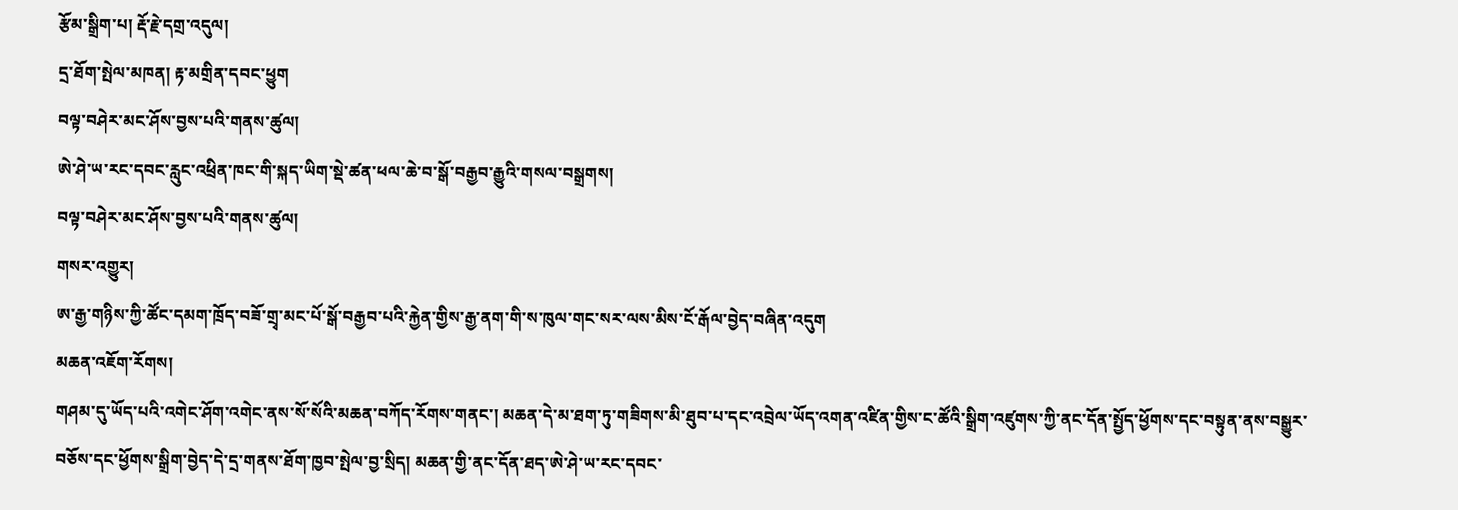རྩོམ་སྒྲིག་པ། རྡོ་རྗེ་དགྲ་འདུལ།
དྲ་ཐོག་སྤེལ་མཁན། རྟ་མགྲིན་དབང་ཕྱུག
བལྟ་བཤེར་མང་ཤོས་བྱས་པའི་གནས་ཚུལ།
ཨེ་ཤེ་ཡ་རང་དབང་རླུང་འཕྲིན་ཁང་གི་སྐད་ཡིག་སྡེ་ཚན་ཕལ་ཆེ་བ་སྒོ་བརྒྱབ་རྒྱུའི་གསལ་བསྒྲགས།
བལྟ་བཤེར་མང་ཤོས་བྱས་པའི་གནས་ཚུལ།
གསར་འགྱུར།
ཨ་རྒྱ་གཉིས་ཀྱི་ཚོང་དམག་ཁྲོད་བཟོ་གྲྭ་མང་པོ་སྒོ་བརྒྱབ་པའི་རྐྱེན་གྱིས་རྒྱ་ནག་གི་ས་ཁུལ་གང་སར་ལས་མིས་ངོ་རྒོལ་བྱེད་བཞིན་འདུག
མཆན་འཇོག་རོགས།
གཤམ་དུ་ཡོད་པའི་འགེང་ཤོག་འགེང་ནས་སོ་སོའི་མཆན་བཀོད་རོགས་གནང་། མཆན་དེ་མ་ཐག་ཏུ་གཟིགས་མི་ཐུབ་པ་དང་འབྲེལ་ཡོད་འགན་འཛིན་གྱིས་ང་ཚོའི་སྒྲིག་འཛུགས་ཀྱི་ནང་དོན་སྤྱོད་ཕྱོགས་དང་བསྟུན་ནས་བསྒྱུར་བཅོས་དང་ཕྱོགས་སྒྲིག་བྱེད་དེ་དྲ་གནས་ཐོག་ཁྱབ་སྤེལ་བྱ་སྲིད། མཆན་གྱི་ནང་དོན་ཐད་ཨེ་ཤེ་ཡ་རང་དབང་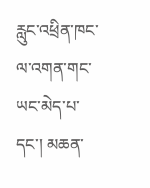རླུང་འཕྲིན་ཁང་ལ་འགན་གང་ཡང་མེད་པ་དང་། མཆན་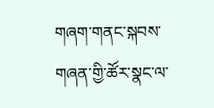གཞག་གནང་སྐབས་གཞན་གྱི་ཚོར་སྣང་ལ་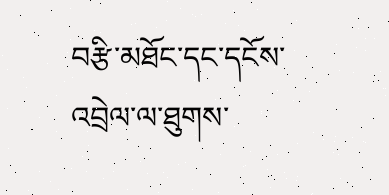བརྩི་མཐོང་དང་དངོས་འབྲེལ་ལ་ཐུགས་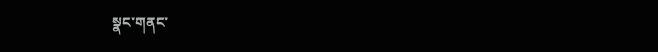སྣང་གནང་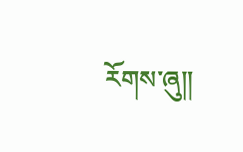རོགས་ཞུ༎